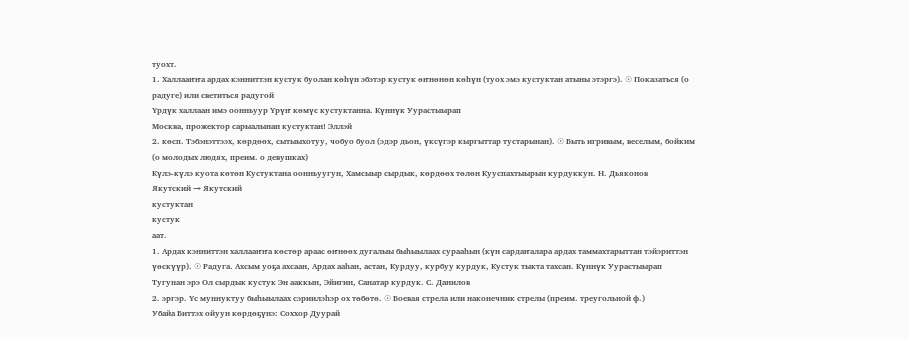туохт.
1. Халлааҥҥа ардах кэнниттэн кустук буолан көһүн эбэтэр кустук өҥнөнөн көһүн (туох эмэ кустуктан атыны этэргэ). ☉ Показаться (о радуге) или светиться радугой
Үрдүк халлаан имэ оонньуур Үрүҥ көмүс кустуктанна. Күннүк Уурастыырап
Москва, прожектор сарыалынан кустуктан! Эллэй
2. көсп. Тэбэнэттээх, көрдөөх, сытыыхотуу, чобуо буол (эдэр дьон, үксүгэр кыргыттар тустарынан). ☉ Быть игривым, веселым, бойким (о молодых людях, преим. о девушках)
Күлэ-күлэ куота көтөн Кустуктана оонньуугун, Хамсыыр сырдык, көрдөөх төлөн Кууспахтыырын курдуккун. Н. Дьяконов
Якутский → Якутский
кустуктан
кустук
аат.
1. Ардах кэнниттэн халлааҥҥа көстөр араас өҥнөөх дугалыы быһыылаах сурааһын (күн сардаҥалара ардах таммахтарыттан тэйэриттэн үөскүүр). ☉ Радуга. Ахсым уоҕа ахсаан, Ардах ааһан, астан, Курдуу, курбуу курдук, Кустук тыкта тахсан. Күннүк Уурастыырап
Тугунан эрэ Ол сырдык кустук Эн ааккын, Эйигин, Санатар курдук. С. Данилов
2. эргэр. Үс муннуктуу быһыылаах сэриилэһэр ох төбөтө. ☉ Боевая стрела или наконечник стрелы (преим. треугольной ф.)
Убайа Биттэх ойуун көрдөҕүнэ: Соххор Дуурай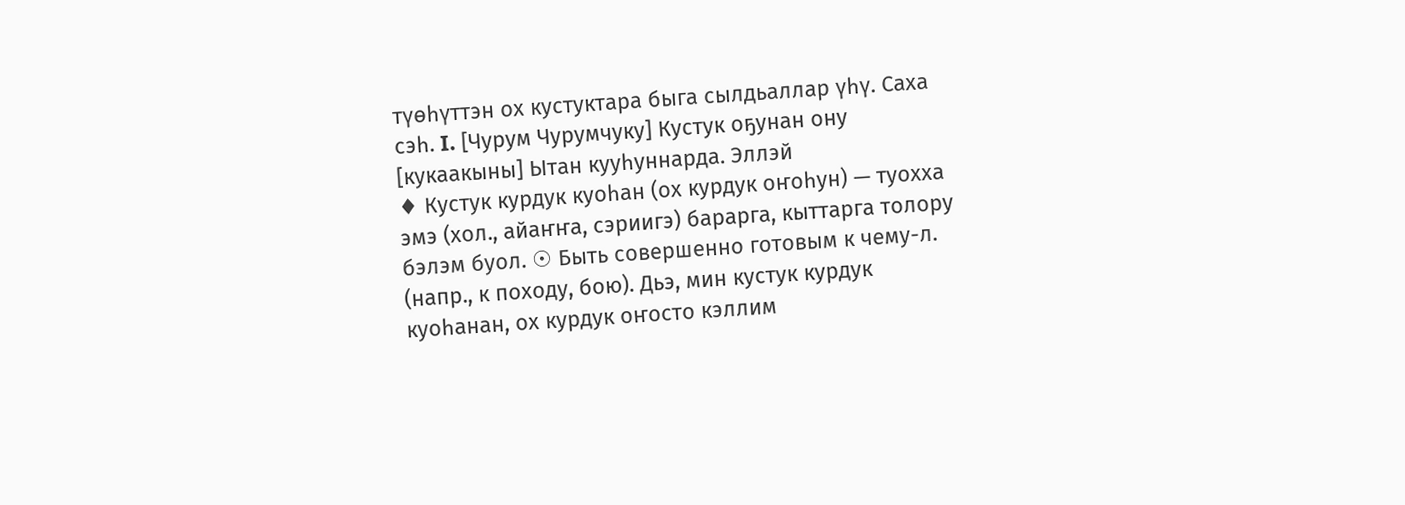түөһүттэн ох кустуктара быга сылдьаллар үһү. Саха сэһ. I. [Чурум Чурумчуку] Кустук оҕунан ону [кукаакыны] Ытан кууһуннарда. Эллэй
♦ Кустук курдук куоһан (ох курдук оҥоһун) — туохха эмэ (хол., айаҥҥа, сэриигэ) барарга, кыттарга толору бэлэм буол. ☉ Быть совершенно готовым к чему-л. (напр., к походу, бою). Дьэ, мин кустук курдук куоһанан, ох курдук оҥосто кэллим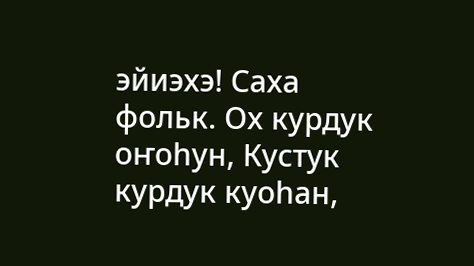эйиэхэ! Саха фольк. Ох курдук оҥоһун, Кустук курдук куоһан,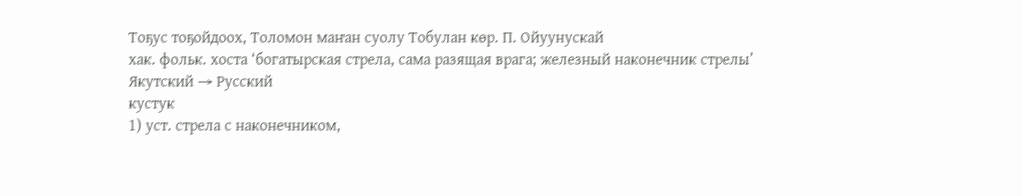Тоҕус тоҕойдоох, Толомон маҥан суолу Тобулан көр. П. Ойуунускай
хак. фольк. хоста ‘богатырская стрела, сама разящая врага; железный наконечник стрелы’
Якутский → Русский
кустук
1) уст. стрела с наконечником,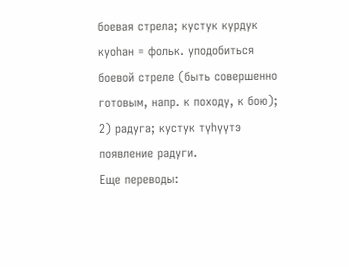боевая стрела; кустук курдук куоһан = фольк. уподобиться боевой стреле (быть совершенно готовым, напр. к походу, к бою); 2) радуга; кустук түһүүтэ появление радуги.
Еще переводы: